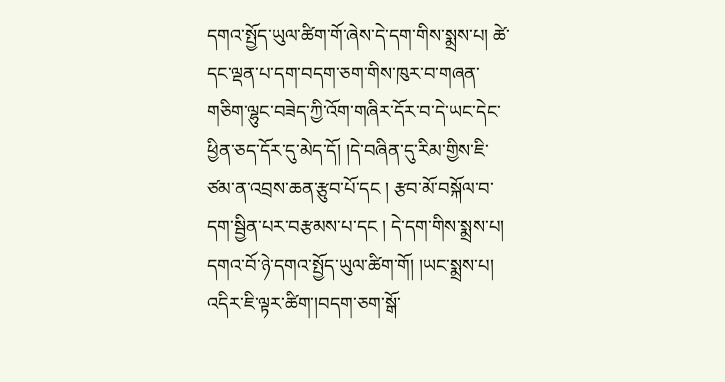དགའ་སྤྱོད་ཡུལ་ཚིག་གོ་ཞེས་དེ་དག་གིས་སྨྲས་པ། ཚེ་དང་ལྡན་པ་དག་བདག་ཅག་གིས་ཁུར་བ་གཞན་གཅིག་ལྷུང་བཟེད་ཀྱི་འོག་གཞིར་དོར་བ་དེ་ཡང་དེང་ཕྱིན་ཅད་དོར་དུ་མེད་དོ། །དེ་བཞིན་དུ་རིམ་གྱིས་ཇི་ཙམ་ན་འབྲས་ཆན་རྩུབ་པོ་དང ། རྩབ་མོ་བསྐོལ་བ་དག་སྦྱིན་པར་བརྩམས་པ་དང ། དེ་དག་གིས་སྨྲས་པ། དགའ་བོ་ཉེ་དགའ་སྤྱོད་ཡུལ་ཚིག་གོ། །ཡང་སྨྲས་པ། འདིར་ཇི་ལྟར་ཚིག་།བདག་ཅག་སྒོ་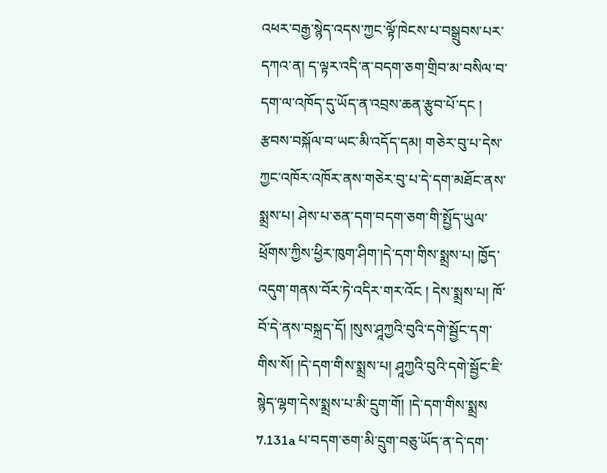འཕར་བརྒྱ་སྙེད་འདས་ཀྱང་ལྟོ་ཁེངས་པ་བསྒྲུབས་པར་དཀའ་ན། ད་ལྟར་འདི་ན་བདག་ཅག་གྲིབ་མ་བསིལ་བ་དག་ལ་འཁོད་དུ་ཡོད་ན་འབྲས་ཆན་རྩུབ་པོ་དང ། རྩབས་བསྐོལ་བ་ཡང་མི་འདོད་དམ། གཅེར་བུ་པ་དེས་ཀྱང་འཁོར་འཁོར་ནས་གཅེར་བུ་པ་དེ་དག་མཐོང་ནས་སྨྲས་པ། ཤེས་པ་ཅན་དག་བདག་ཅག་གི་སྤྱོད་ཡུལ་ཕྲོགས་ཀྱིས་ཕྱིར་ཁུག་ཤིག་།དེ་དག་གིས་སྨྲས་པ། ཁྱོད་འདུག་གནས་བོར་ཏེ་འདིར་གར་འོང ། དེས་སྨྲས་པ། ཁོ་བོ་དེ་ནས་བསྐྲད་དོ། །སུས་ཤཱཀྱའི་བུའི་དགེ་སྦྱོང་དག་གིས་སོ། །དེ་དག་གིས་སྨྲས་པ། ཤཱཀྱའི་བུའི་དགེ་སྦྱོང་ཇི་སྙེད་ལྷག་དེས་སྨྲས་པ་མི་དྲུག་གོ། །དེ་དག་གིས་སྨྲས 7.131a པ་བདག་ཅག་མི་དྲུག་བཅུ་ཡོད་ན་དེ་དག་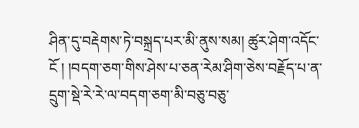ཤིན་དུ་བརྡེགས་ཏེ་བསྐྲད་པར་མི་ནུས་སམ། ཚུར་ཤེག་འདོང་ངོ ། །བདག་ཅག་གིས་ཤེས་པ་ཅན་རེམ་ཤིག་ཅེས་བརྗོད་པ་ན་དྲུག་སྡེ་རེ་རེ་ལ་བདག་ཅག་མི་བཅུ་བཅུ་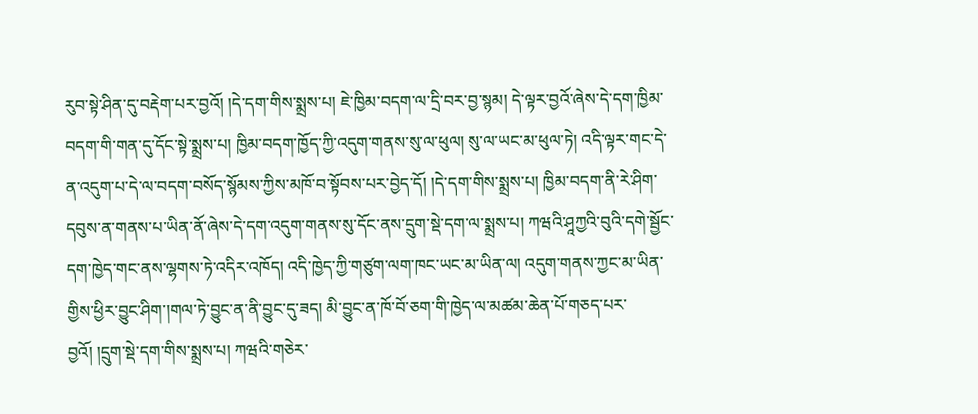རུབ་སྟེ་ཤིན་དུ་བརྡེག་པར་བྱའོ། །དེ་དག་གིས་སྨྲས་པ། ཇེ་ཁྱིམ་བདག་ལ་དྲི་བར་བྱ་སྙམ། དེ་ལྟར་བྱའོ་ཞེས་དེ་དག་ཁྱིམ་བདག་གི་གན་དུ་དོང་སྟེ་སྨྲས་པ། ཁྱིམ་བདག་ཁྱོད་ཀྱི་འདུག་གནས་སུ་ལ་ཕུལ། སུ་ལ་ཡང་མ་ཕུལ་ཏེ། འདི་ལྟར་གང་དེ་ན་འདུག་པ་དེ་ལ་བདག་བསོད་སྙོམས་ཀྱིས་མཁོ་བ་སྟོབས་པར་བྱེད་དོ། །དེ་དག་གིས་སྨྲས་པ། ཁྱིམ་བདག་ནི་རེ་ཤིག་དབུས་ན་གནས་པ་ཡིན་ནོ་ཞེས་དེ་དག་འདུག་གནས་སུ་དོང་ནས་དྲུག་སྡེ་དག་ལ་སྨྲས་པ། ཀཝའི་ཤཱཀྱའི་བུའི་དགེ་སྦྱོང་དག་ཁྱེད་གང་ནས་ལྷགས་ཏེ་འདིར་འཁོད། འདི་ཁྱེད་ཀྱི་གཙུག་ལག་ཁང་ཡང་མ་ཡིན་ལ། འདུག་གནས་ཀྱང་མ་ཡིན་གྱིས་ཕྱིར་བྱུང་ཤིག་།གལ་ཏེ་བྱུང་ན་ནི་བྱུང་དུ་ཟད། མི་བྱུང་ན་ཁོ་བོ་ཅག་གི་ཁྱེད་ལ་མཚམ་ཆེན་པོ་གཅད་པར་བྱའོ། །དྲུག་སྡེ་དག་གིས་སྨྲས་པ། ཀཝའི་གཅེར་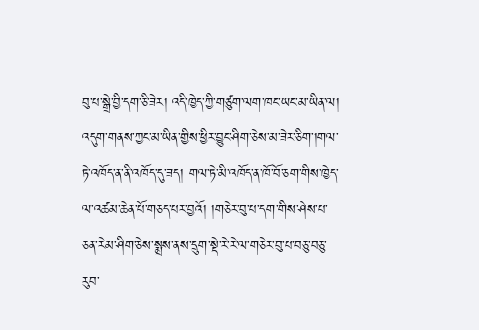བུ་པ་སྒྲེ་བྱི་དག་ཅི་ཟེར། འདི་ཁྱེད་ཀྱི་གཙུག་ལག་ཁང་ཡང་མ་ཡིན་ལ། འདུག་གནས་ཀྱང་མ་ཡིན་གྱིས་ཕྱིར་བྱུང་ཤིག་ཅེས་མ་ཟེར་ཅིག་།གལ་ཏེ་འཁོད་ན་ནི་འཁོད་དུ་ཟད། གལ་ཏེ་མི་འཁོད་ན་ཁོ་བོ་ཅག་གིས་ཁྱེད་ལ་འཚམ་ཆེན་པོ་གཅད་པར་བྱའོ། །གཅེར་བུ་པ་དག་གིས་ཤེས་པ་ཅན་རེམ་ཤིག་ཅེས་སྨྲས་ནས་དྲུག་སྡེ་རེ་རེ་ལ་གཅེར་བུ་པ་བཅུ་བཅུ་རུབ་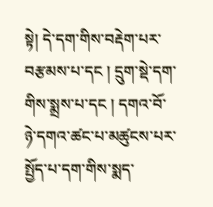སྟེ། དེ་དག་གིས་བརྡེག་པར་བརྩམས་པ་དང ། དྲུག་སྡེ་དག་གིས་སྨྲས་པ་དང ། དགའ་བོ་ཉེ་དགའ་ཚང་པ་མཚུངས་པར་སྤྱོད་པ་དག་གིས་སྨད་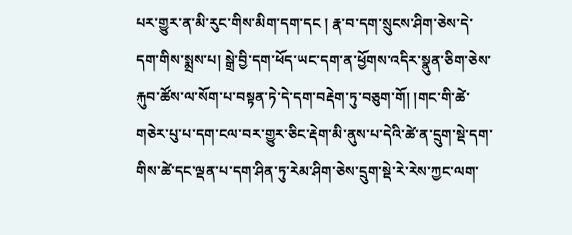པར་གྱུར་ན་མི་རུང་གིས་མིག་དག་དང ། རྣ་བ་དག་སྲུངས་ཤིག་ཅེས་དེ་དག་གིས་སྨྲས་པ། སྒྲེ་བྱི་དག་ཕོད་ཡང་དག་ན་ཕྱོགས་འདིར་སྣུན་ཅིག་ཅེས་རྐུབ་ཚོས་ལ་སོག་པ་བསྟན་ཏེ་དེ་དག་བརྡེག་ཏུ་བཅུག་གོ། །གང་གི་ཚེ་གཅེར་པུ་པ་དག་ངལ་བར་གྱུར་ཅིང་རྡེག་མི་ནུས་པ་དེའི་ཚེ་ན་དྲུག་སྡེ་དག་གིས་ཚེ་དང་ལྡན་པ་དག་ཤིན་ཏུ་རེམ་ཤིག་ཅེས་དྲུག་སྡེ་རེ་རེས་ཀྱང་ལག་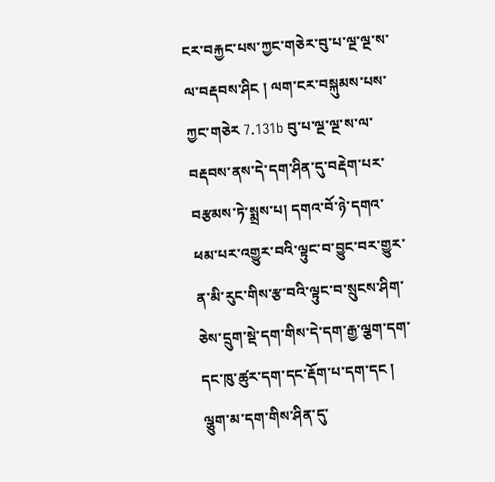ངར་བརྐྱང་པས་ཀྱང་གཅེར་བུ་པ་ལྔ་ལྔ་ས་ལ་བརྡབས་ཤིང ། ལག་ངར་བསྐུམས་པས་ཀྱང་གཅེར 7.131b བུ་པ་ལྔ་ལྔ་ས་ལ་བརྡབས་ནས་དེ་དག་ཤིན་དུ་བརྡེག་པར་བརྩམས་ཏེ་སྨྲས་པ། དགའ་བོ་ཉེ་དགའ་ཕམ་པར་འགྱུར་བའི་ལྟུང་བ་བྱུང་བར་གྱུར་ན་མི་རུང་གིས་རྩ་བའི་ལྟུང་བ་སྲུངས་ཤིག་ཅེས་དྲུག་སྡེ་དག་གིས་དེ་དག་རྒྱ་ལྕག་དག་དང་ཁུ་ཚུར་དག་དང་རྡོག་པ་དག་དང ། ལྕུག་མ་དག་གིས་ཤིན་དུ་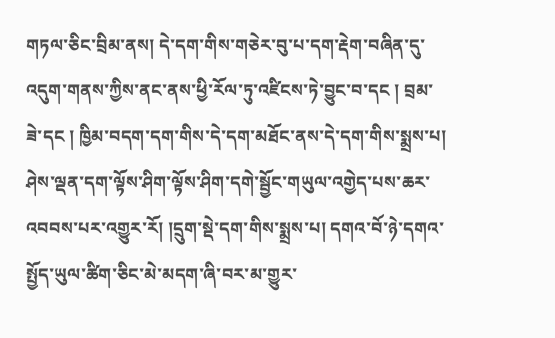གཏལ་ཅིང་བྲིམ་ནས། དེ་དག་གིས་གཅེར་བུ་པ་དག་རྡེག་བཞིན་དུ་འདུག་གནས་ཀྱིས་ནང་ནས་ཕྱི་རོལ་ཏུ་འཛིངས་ཏེ་བྱུང་བ་དང ། བྲམ་ཟེ་དང ། ཁྱིམ་བདག་དག་གིས་དེ་དག་མཐོང་ནས་དེ་དག་གིས་སྨྲས་པ། ཤེས་ལྡན་དག་ལྟོས་ཤིག་ལྟོས་ཤིག་དགེ་སྦྱོང་གཡུལ་འགྱེད་པས་ཆར་འབབས་པར་འགྱུར་རོ། །དྲུག་སྡེ་དག་གིས་སྨྲས་པ། དགའ་བོ་ཉེ་དགའ་སྤྱོད་ཡུལ་ཚིག་ཅིང་མེ་མདག་ཞི་བར་མ་གྱུར་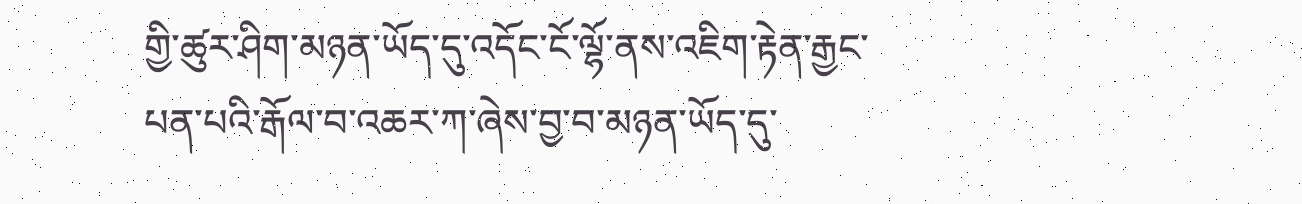གྱི་ཚུར་ཤིག་མཉན་ཡོད་དུ་འདོང་ངོ་ལྷོ་ནས་འཇིག་རྟེན་རྒྱང་པན་པའི་རྒོལ་བ་འཆར་ཀ་ཞེས་བྱ་བ་མཉན་ཡོད་དུ་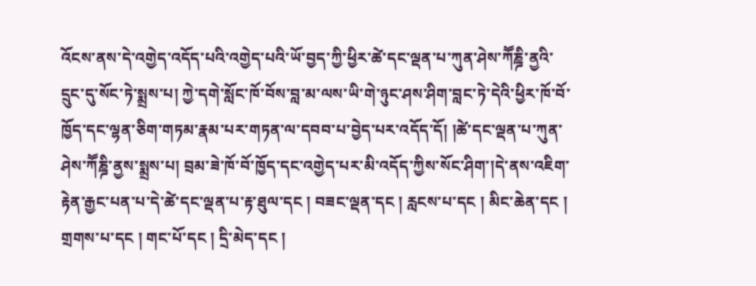འོངས་ནས་དེ་འགྱེད་འདོད་པའི་འགྱེད་པའི་ཡོ་བྱད་ཀྱི་ཕྱིར་ཚེ་དང་ལྡན་པ་ཀུན་ཤེས་ཀཽཎྜི་ནྱའི་དྲུང་དུ་སོང་ཏེ་སྨྲས་པ། ཀྱེ་དགེ་སློང་ཁོ་བོས་བླ་མ་ལས་ཡི་གེ་ཉུང་ཤས་ཤིག་བླང་ཏེ་དེའི་ཕྱིར་ཁོ་བོ་ཁྱོད་དང་ལྷན་ཅིག་གཏམ་རྣམ་པར་གཏན་ལ་དབབ་པ་བྱེད་པར་འདོད་དོ། །ཚེ་དང་ལྡན་པ་ཀུན་ཤེས་ཀཽཎྜི་ནྱས་སྨྲས་པ། བྲམ་ཟེ་ཁོ་བོ་ཁྱོད་དང་འགྱེད་པར་མི་འདོད་ཀྱིས་སོང་ཤིག་།དེ་ནས་འཇིག་རྟེན་རྒྱང་པན་པ་དེ་ཚེ་དང་ལྡན་པ་རྟ་ཐུལ་དང ། བཟང་ལྡན་དང ། རླངས་པ་དང ། མིང་ཆེན་དང ། གྲགས་པ་དང ། གང་པོ་དང ། དྲི་མེད་དང །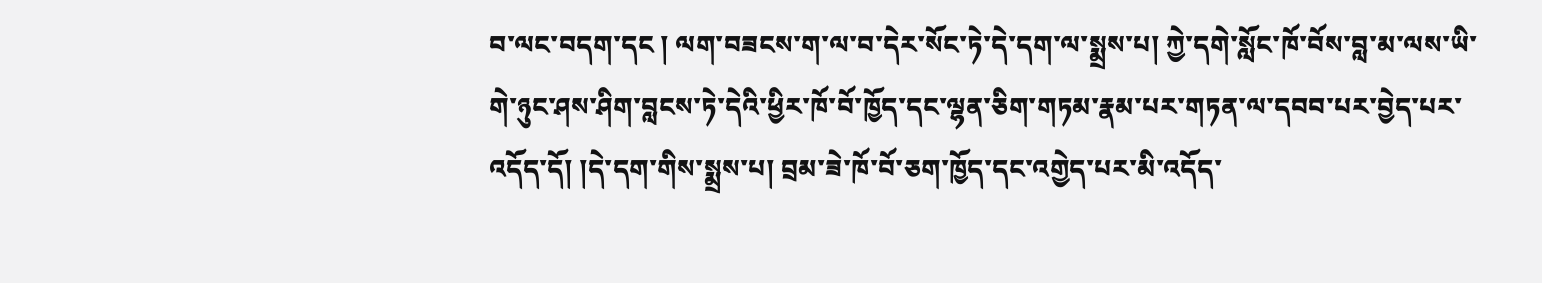བ་ལང་བདག་དང ། ལག་བཟངས་ག་ལ་བ་དེར་སོང་ཏེ་དེ་དག་ལ་སྨྲས་པ། ཀྱེ་དགེ་སློང་ཁོ་བོས་བླ་མ་ལས་ཡི་གེ་ཉུང་ཤས་ཤིག་བླངས་ཏེ་དེའི་ཕྱིར་ཁོ་བོ་ཁྱོད་དང་ལྷན་ཅིག་གཏམ་རྣམ་པར་གཏན་ལ་དབབ་པར་བྱེད་པར་འདོད་དོ། །དེ་དག་གིས་སྨྲས་པ། བྲམ་ཟེ་ཁོ་བོ་ཅག་ཁྱོད་དང་འགྱེད་པར་མི་འདོད་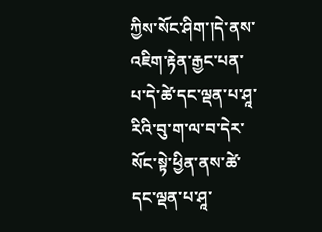ཀྱིས་སོང་ཤིག་།དེ་ནས་འཇིག་རྟེན་རྒྱང་པན་པ་དེ་ཚེ་དང་ལྡན་པ་ཤཱ་རིའི་བུ་ག་ལ་བ་དེར་སོང་སྟེ་ཕྱིན་ནས་ཚེ་དང་ལྡན་པ་ཤཱ་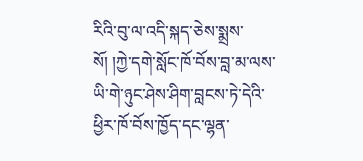རིའི་བུ་ལ་འདི་སྐད་ཅེས་སྨྲས་སོ། །ཀྱེ་དགེ་སློང་ཁོ་བོས་བླ་མ་ལས་ཡི་གེ་ཉུང་ཤེས་ཤིག་བླངས་ཏེ་དེའི་ཕྱིར་ཁོ་བོས་ཁྱོད་དང་ལྷན་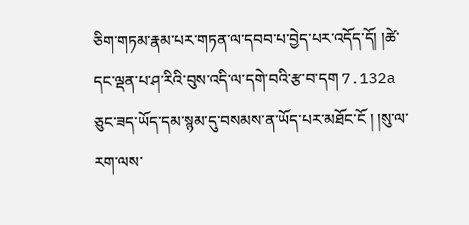ཅིག་གཏམ་རྣམ་པར་གཏན་ལ་དབབ་པ་བྱེད་པར་འདོད་དོ། །ཚེ་དང་ལྡན་པ་ཤ་རིའི་བུས་འདི་ལ་དགེ་བའི་རྩ་བ་དག 7.132a ཅུང་ཟད་ཡོད་དམ་སྙམ་དུ་བསམས་ན་ཡོད་པར་མཐོང་ངོ ། །སུ་ལ་རག་ལས་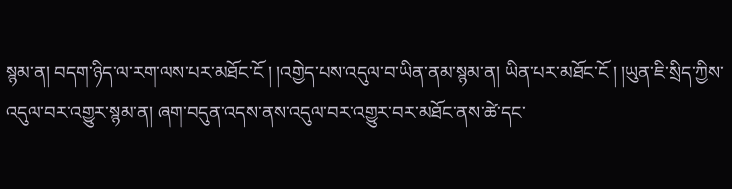སྙམ་ན། བདག་ཉིད་ལ་རག་ལས་པར་མཐོང་ངོ ། །འགྱེད་པས་འདུལ་བ་ཡིན་ནམ་སྙམ་ན། ཡིན་པར་མཐོང་ངོ ། །ཡུན་ཇི་སྲིད་ཀྱིས་འདུལ་བར་འགྱུར་སྙམ་ན། ཞག་བདུན་འདས་ནས་འདུལ་བར་འགྱུར་བར་མཐོང་ནས་ཚེ་དང་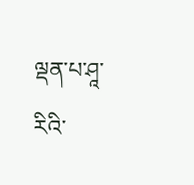ལྡན་པ་ཤཱ་རིའི་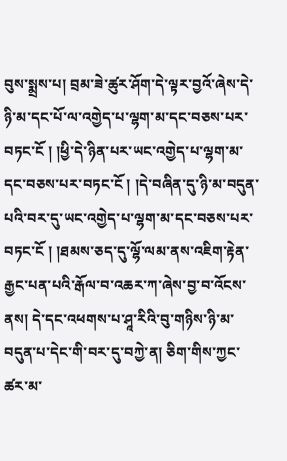བུས་སྨྲས་པ། བྲམ་ཟེ་ཚུར་ཤོག་དེ་ལྟར་བྱའོ་ཞེས་དེ་ཉི་མ་དང་པོ་ལ་འགྱེད་པ་ལྷག་མ་དང་བཅས་པར་བཏང་ངོ ། །ཕྱི་དེ་ཉིན་པར་ཡང་འགྱེད་པ་ལྷག་མ་དང་བཅས་པར་བཏང་ངོ ། །དེ་བཞིན་དུ་ཉི་མ་བདུན་པའི་བར་དུ་ཡང་འགྱེད་པ་ལྷག་མ་དང་བཅས་པར་བཏང་ངོ ། །ཐམས་ཅད་དུ་ལྷོ་ལམ་ནས་འཇིག་རྟེན་རྒྱང་པན་པའི་རྒོལ་བ་འཆར་ཀ་ཞེས་བྱ་བ་འོངས་ནས། དེ་དང་འཕགས་པ་ཤཱ་རིའི་བུ་གཉིས་ཉི་མ་བདུན་པ་དེང་གི་བར་དུ་བཀྱེ་ན། ཅིག་གིས་ཀྱང་ཚར་མ་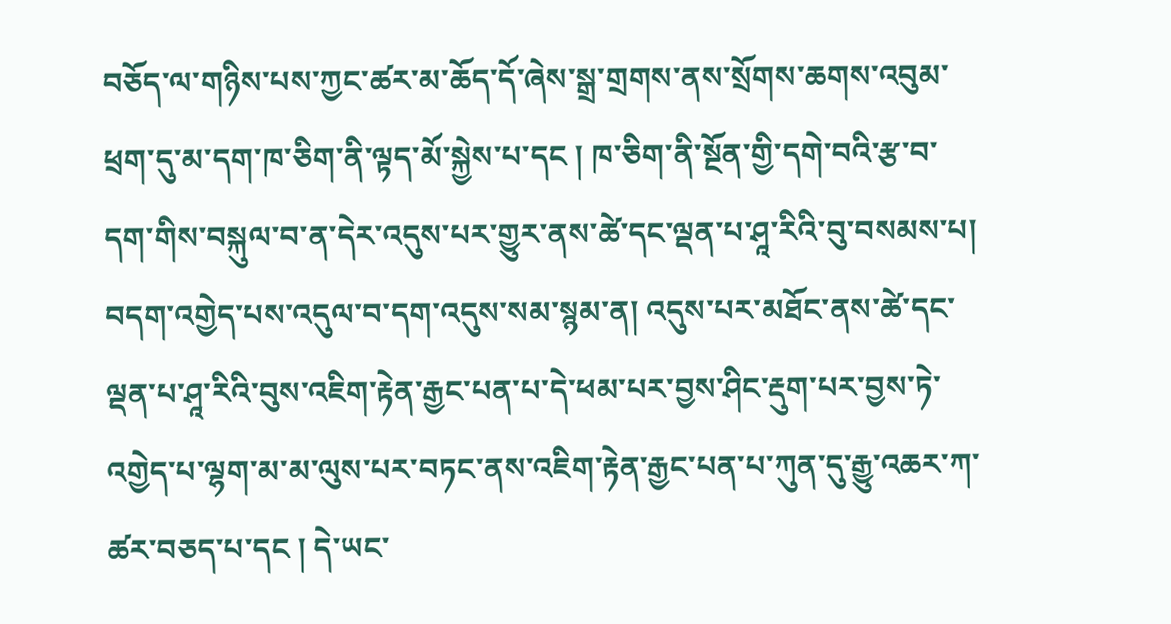བཅོད་ལ་གཉིས་པས་ཀྱང་ཚར་མ་ཆོད་དོ་ཞེས་སྒྲ་གྲགས་ནས་སྲོགས་ཆགས་འབུམ་ཕྲག་དུ་མ་དག་ཁ་ཅིག་ནི་ལྟད་མོ་སྐྱེས་པ་དང ། ཁ་ཅིག་ནི་སྔོན་གྱི་དགེ་བའི་རྩ་བ་དག་གིས་བསྐུལ་བ་ན་དེར་འདུས་པར་གྱུར་ནས་ཚེ་དང་ལྡན་པ་ཤཱ་རིའི་བུ་བསམས་པ། བདག་འགྱེད་པས་འདུལ་བ་དག་འདུས་སམ་སྙམ་ན། འདུས་པར་མཐོང་ནས་ཚེ་དང་ལྡན་པ་ཤཱ་རིའི་བུས་འཇིག་རྟེན་རྒྱང་པན་པ་དེ་ཕམ་པར་བྱས་ཤིང་རྡུག་པར་བྱས་ཏེ་འགྱེད་པ་ལྷག་མ་མ་ལུས་པར་བཏང་ནས་འཇིག་རྟེན་རྒྱང་པན་པ་ཀུན་དུ་རྒྱུ་འཆར་ཀ་ཚར་བཅད་པ་དང ། དེ་ཡང་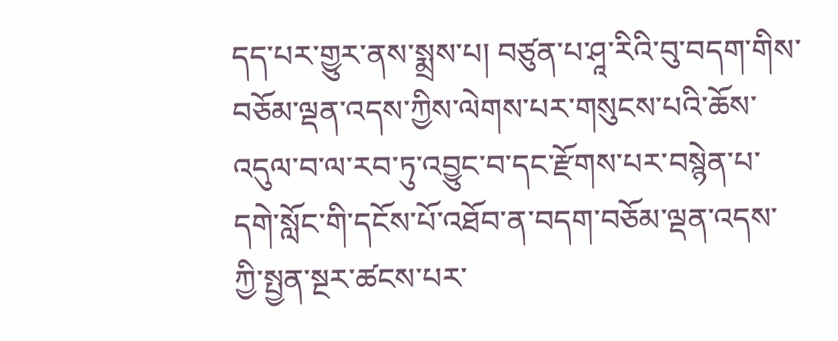དད་པར་གྱུར་ནས་སྨྲས་པ། བཙུན་པ་ཤཱ་རིའི་བུ་བདག་གིས་བཅོམ་ལྡན་འདས་ཀྱིས་ལེགས་པར་གསུངས་པའི་ཆོས་འདུལ་བ་ལ་རབ་ཏུ་འབྱུང་བ་དང་རྫོགས་པར་བསྙེན་པ་དགེ་སློང་གི་དངོས་པོ་འཐོབ་ན་བདག་བཅོམ་ལྡན་འདས་ཀྱི་སྤྱན་སྔར་ཚངས་པར་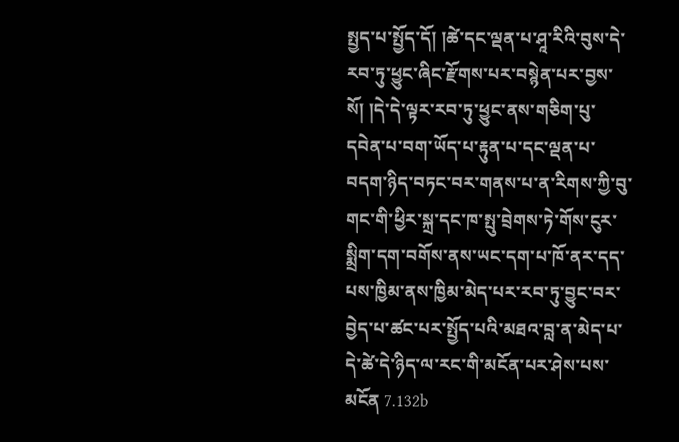སྤྱད་པ་སྤྱོད་དོ། །ཚེ་དང་ལྡན་པ་ཤཱ་རིའི་བུས་དེ་རབ་ཏུ་ཕྱུང་ཞིང་རྫོགས་པར་བསྙེན་པར་བྱས་སོ། །དེ་དེ་ལྟར་རབ་ཏུ་ཕྱུང་ནས་གཅིག་པུ་དབེན་པ་བག་ཡོད་པ་རྟུན་པ་དང་ལྡན་པ་བདག་ཉིད་བཏང་བར་གནས་པ་ན་རིགས་ཀྱི་བུ་གང་གི་ཕྱིར་སྐྲ་དང་ཁ་སྤུ་བྲེགས་ཏེ་གོས་ངུར་སྨྲིག་དག་བགོས་ནས་ཡང་དག་པ་ཁོ་ནར་དད་པས་ཁྱིམ་ནས་ཁྱིམ་མེད་པར་རབ་ཏུ་བྱུང་བར་བྱེད་པ་ཚང་པར་སྤྱོད་པའི་མཐའ་བླ་ན་མེད་པ་དེ་ཚེ་དེ་ཉིད་ལ་རང་གི་མངོན་པར་ཤེས་པས་མངོན 7.132b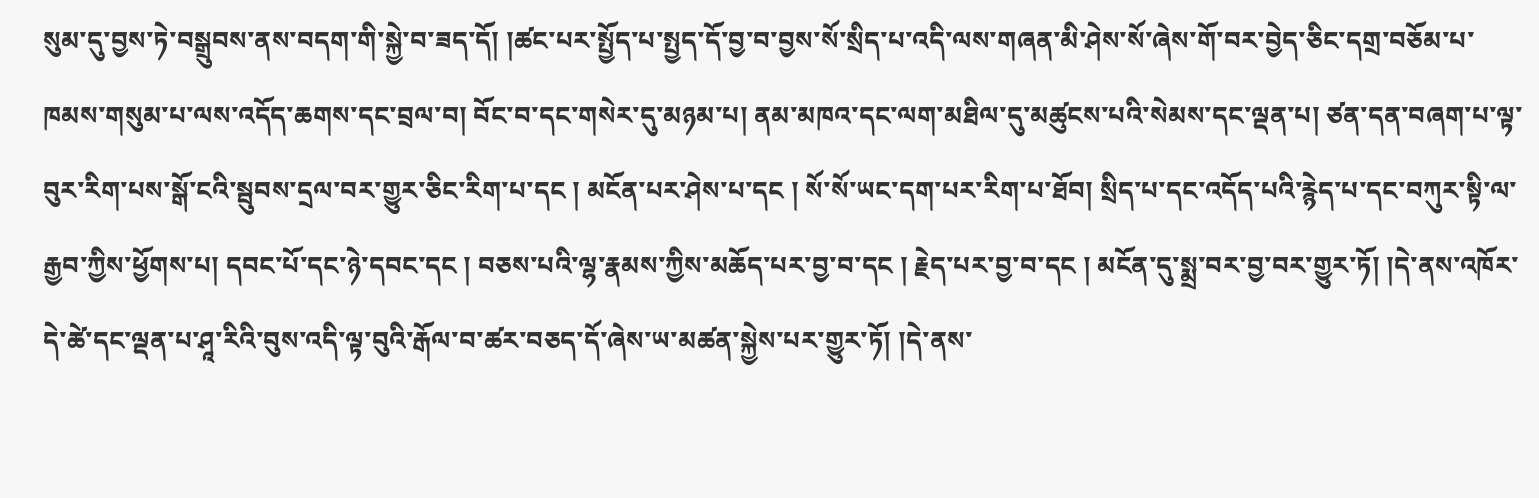སུམ་དུ་བྱས་ཏེ་བསྒྲུབས་ནས་བདག་གི་སྐྱེ་བ་ཟད་དོ། །ཚང་པར་སྤྱོད་པ་སྤྱད་དོ་བྱ་བ་བྱས་སོ་སྲིད་པ་འདི་ལས་གཞན་མི་ཤེས་སོ་ཞེས་གོ་བར་བྱེད་ཅིང་དགྲ་བཅོམ་པ་ཁམས་གསུམ་པ་ལས་འདོད་ཆགས་དང་བྲལ་བ། བོང་བ་དང་གསེར་དུ་མཉམ་པ། ནམ་མཁའ་དང་ལག་མཐིལ་དུ་མཚུངས་པའི་སེམས་དང་ལྡན་པ། ཙན་དན་བཞག་པ་ལྟ་བུར་རིག་པས་སྒོ་ངའི་སྦུབས་དྲལ་བར་གྱུར་ཅིང་རིག་པ་དང ། མངོན་པར་ཤེས་པ་དང ། སོ་སོ་ཡང་དག་པར་རིག་པ་ཐོབ། སྲིད་པ་དང་འདོད་པའི་རྙེད་པ་དང་བཀུར་སྟི་ལ་རྒྱབ་ཀྱིས་ཕྱོགས་པ། དབང་པོ་དང་ཉེ་དབང་དང ། བཅས་པའི་ལྷ་རྣམས་ཀྱིས་མཆོད་པར་བྱ་བ་དང ། རྗེད་པར་བྱ་བ་དང ། མངོན་དུ་སྨྲ་བར་བྱ་བར་གྱུར་ཏོ། །དེ་ནས་འཁོར་དེ་ཚེ་དང་ལྡན་པ་ཤཱ་རིའི་བུས་འདི་ལྟ་བུའི་རྒོལ་བ་ཚར་བཅད་དོ་ཞེས་ཡ་མཚན་སྐྱེས་པར་གྱུར་ཏོ། །དེ་ནས་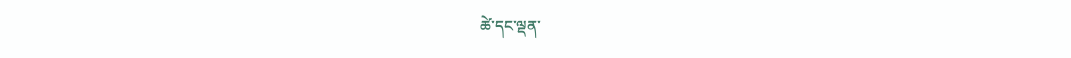ཚེ་དང་ལྡན་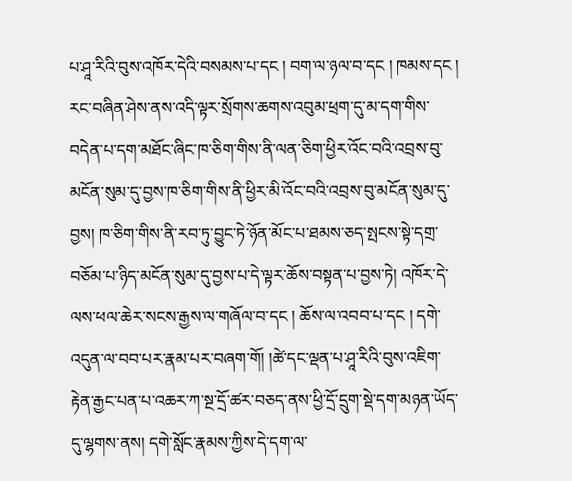པ་ཤཱ་རིའི་བུས་འཁོར་དེའི་བསམས་པ་དང ། བག་ལ་ཉལ་བ་དང ། ཁམས་དང ། རང་བཞིན་ཤེས་ནས་འདི་ལྟར་སྲོགས་ཆགས་འབུམ་ཕྲག་དུ་མ་དག་གིས་བདེན་པ་དག་མཐོང་ཞིང་ཁ་ཅིག་གིས་ནི་ལན་ཅིག་ཕྱིར་འོང་བའི་འབྲས་བུ་མངོན་སུམ་དུ་བྱས་ཁ་ཅིག་གིས་ནི་ཕྱིར་མི་འོང་བའི་འབྲས་བུ་མངོན་སུམ་དུ་བྱས། ཁ་ཅིག་གིས་ནི་རབ་ཏུ་བྱུང་ཏེ་ཉོན་མོང་པ་ཐམས་ཅད་སྤངས་སྟེ་དགྲ་བཅོམ་པ་ཉིད་མངོན་སུམ་དུ་བྱས་པ་དེ་ལྟར་ཆོས་བསྟན་པ་བྱས་ཏེ། འཁོར་དེ་ལས་ཕལ་ཆེར་སངས་རྒྱས་ལ་གཞོལ་བ་དང ། ཆོས་ལ་འབབ་པ་དང ། དགེ་འདུན་ལ་བབ་པར་རྣམ་པར་བཞག་གོ། །ཚེ་དང་ལྡན་པ་ཤཱ་རིའི་བུས་འཇིག་རྟེན་རྒྱང་པན་པ་འཆར་ཀ་སྔ་དྲོ་ཚར་བཅད་ནས་ཕྱི་དྲོ་དྲུག་སྡེ་དག་མཉན་ཡོད་དུ་ལྷགས་ནས། དགེ་སློང་རྣམས་ཀྱིས་དེ་དག་ལ་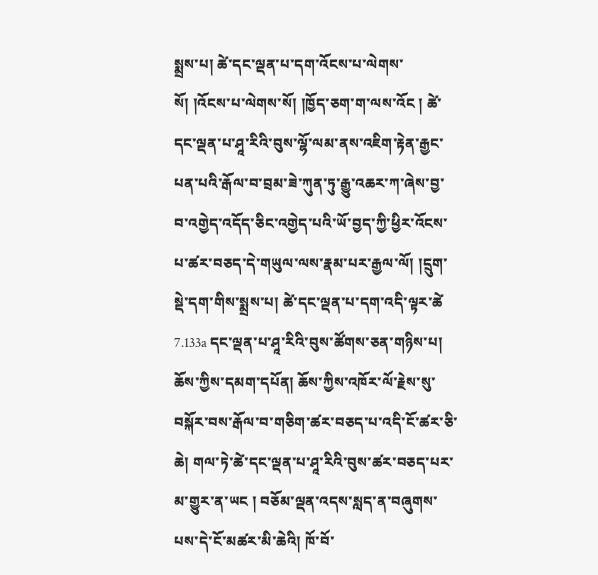སྨྲས་པ། ཚེ་དང་ལྡན་པ་དག་འོངས་པ་ལེགས་སོ། །འོངས་པ་ལེགས་སོ། །ཁྱོད་ཅག་ག་ལས་འོང ། ཚེ་དང་ལྡན་པ་ཤཱ་རིའི་བུས་ལྷོ་ལམ་ནས་འཇིག་རྟེན་རྒྱང་པན་པའི་རྒོལ་བ་བྲམ་ཟེ་ཀུན་ཏུ་རྒྱུ་འཆར་ཀ་ཞེས་བྱ་བ་འགྱེད་འདོད་ཅིང་འགྱེད་པའི་ཡོ་བྱད་ཀྱི་ཕྱིར་འོངས་པ་ཚར་བཅད་དེ་གཡུལ་ལས་རྣམ་པར་རྒྱལ་ལོ། །དྲུག་སྡེ་དག་གིས་སྨྲས་པ། ཚེ་དང་ལྡན་པ་དག་འདི་ལྟར་ཚེ 7.133a དང་ལྡན་པ་ཤཱ་རིའི་བུས་ཚོགས་ཅན་གཉིས་པ། ཆོས་ཀྱིས་དམག་དཔོན། ཆོས་ཀྱིས་འཁོར་ལོ་རྗེས་སུ་བསྐོར་བས་རྒོལ་བ་གཅིག་ཚར་བཅད་པ་འདི་ངོ་ཚར་ཅི་ཆེ། གལ་ཏེ་ཚེ་དང་ལྡན་པ་ཤཱ་རིའི་བུས་ཚར་བཅད་པར་མ་གྱུར་ན་ཡང ། བཅོམ་ལྡན་འདས་སླད་ན་བཞུགས་པས་དེ་ངོ་མཚར་མི་ཆེའི། ཁོ་བོ་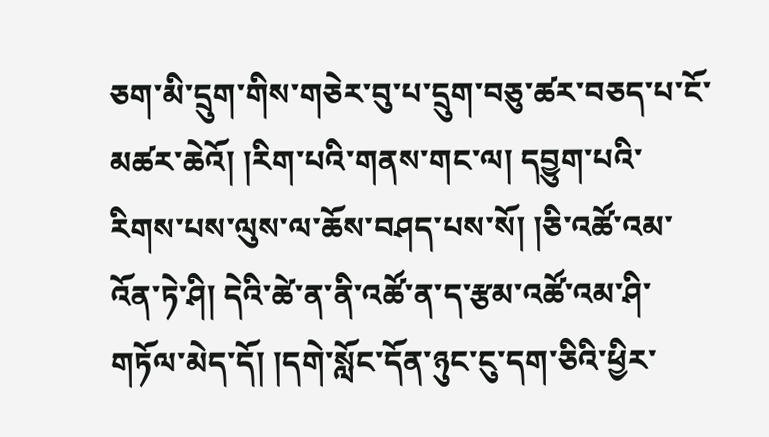ཅག་མི་དྲུག་གིས་གཅེར་བུ་པ་དྲུག་བཅུ་ཚར་བཅད་པ་ངོ་མཚར་ཆེའོ། །རིག་པའི་གནས་གང་ལ། དབྱུག་པའི་རིགས་པས་ལུས་ལ་ཆོས་བཤད་པས་སོ། །ཅི་འཚོ་འམ་འོན་ཏེ་ཤི། དེའི་ཚེ་ན་ནི་འཚོ་ན་ད་རྩམ་འཚོ་འམ་ཤི་གཏོལ་མེད་དོ། །དགེ་སློང་དོན་ཉུང་ངུ་དག་ཅིའི་ཕྱིར་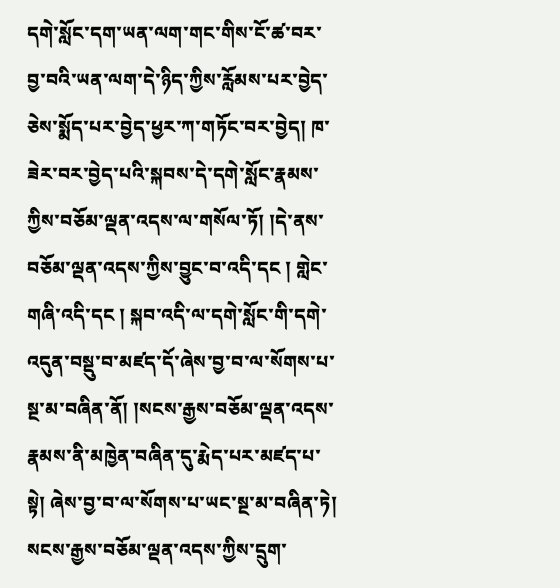དགེ་སློང་དག་ཡན་ལག་གང་གིས་ངོ་ཚ་བར་བྱ་བའི་ཡན་ལག་དེ་ཉིད་ཀྱིས་རློམས་པར་བྱེད་ཅེས་སྨོད་པར་བྱེད་ཕྱར་ཀ་གཏོང་བར་བྱེད། ཁ་ཟེར་བར་བྱེད་པའི་སྐབས་དེ་དགེ་སློང་རྣམས་ཀྱིས་བཅོམ་ལྡན་འདས་ལ་གསོལ་ཏོ། །དེ་ནས་བཅོམ་ལྡན་འདས་ཀྱིས་བྱུང་བ་འདི་དང ། གླེང་གཞི་འདི་དང ། སྐབ་འདི་ལ་དགེ་སློང་གི་དགེ་འདུན་བསྡུ་བ་མཛད་དོ་ཞེས་བྱ་བ་ལ་སོགས་པ་སྔ་མ་བཞིན་ནོ། །སངས་རྒྱས་བཅོམ་ལྡན་འདས་རྣམས་ནི་མཁྱེན་བཞིན་དུ་རྨེད་པར་མཛད་པ་སྟེ། ཞེས་བྱ་བ་ལ་སོགས་པ་ཡང་སྔ་མ་བཞིན་ཏེ། སངས་རྒྱས་བཅོམ་ལྡན་འདས་ཀྱིས་དྲུག་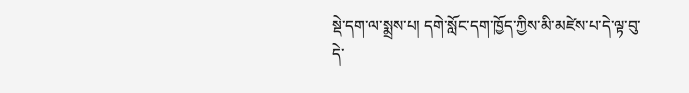སྡེ་དག་ལ་སྨྲས་པ། དགེ་སློང་དག་ཁྱོད་ཀྱིས་མི་མཛེས་པ་དེ་ལྟ་བུ་དེ་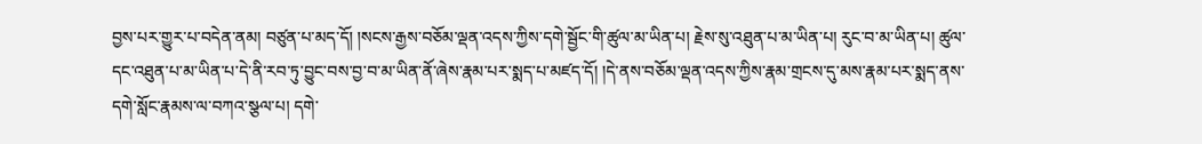བྱས་པར་གྱུར་པ་བདེན་ནམ། བཙུན་པ་མད་དོ། །སངས་རྒྱས་བཅོམ་ལྡན་འདས་ཀྱིས་དགེ་སྦྱོང་གི་ཚུལ་མ་ཡིན་པ། རྗེས་སུ་འཐུན་པ་མ་ཡིན་པ། རུང་བ་མ་ཡིན་པ། ཚུལ་དང་འཐུན་པ་མ་ཡིན་པ་དེ་ནི་རབ་ཏུ་བྱུང་བས་བྱ་བ་མ་ཡིན་ནོ་ཞེས་རྣམ་པར་སྨད་པ་མཛད་དོ། །དེ་ནས་བཅོམ་ལྡན་འདས་ཀྱིས་རྣམ་གྲངས་དུ་མས་རྣམ་པར་སྨད་ནས་དགེ་སློང་རྣམས་ལ་བཀའ་སྩལ་པ། དགེ་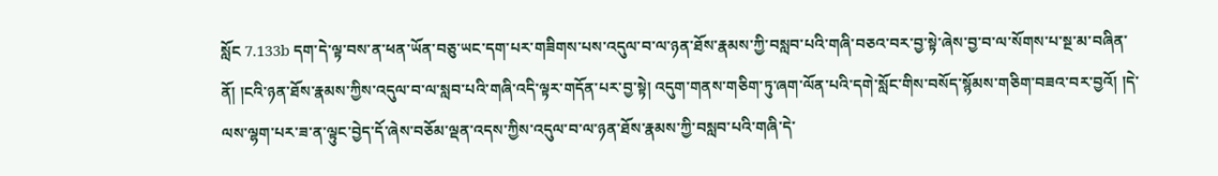སློང 7.133b དག་དེ་ལྟ་བས་ན་ཕན་ཡོན་བཅུ་ཡང་དག་པར་གཟིགས་པས་འདུལ་བ་ལ་ཉན་ཐོས་རྣམས་ཀྱི་བསླབ་པའི་གཞི་བཅའ་བར་བྱ་སྟེ་ཞེས་བྱ་བ་ལ་སོགས་པ་སྔ་མ་བཞིན་ནོ། །ངའི་ཉན་ཐོས་རྣམས་ཀྱིས་འདུལ་བ་ལ་སླབ་པའི་གཞི་འདི་ལྟར་གདོན་པར་བྱ་སྟེ། འདུག་གནས་གཅིག་ཏུ་ཞག་ལོན་པའི་དགེ་སློང་གིས་བསོད་སྙོམས་གཅིག་བཟའ་བར་བྱའོ། །དེ་ལས་ལྷག་པར་ཟ་ན་ལྟུང་བྱེད་དོ་ཞེས་བཅོམ་ལྡན་འདས་ཀྱིས་འདུལ་བ་ལ་ཉན་ཐོས་རྣམས་ཀྱི་བསླབ་པའི་གཞི་དེ་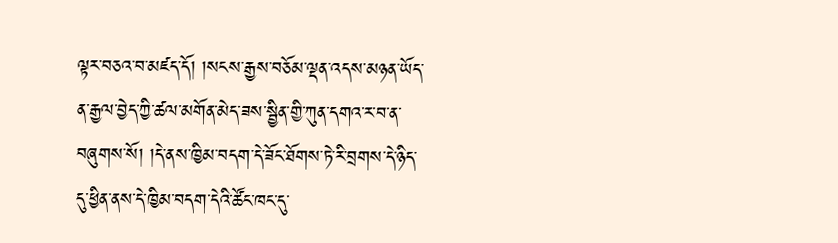ལྟར་བཅའ་བ་མཛད་དོ། །སངས་རྒྱས་བཅོམ་ལྡན་འདས་མཉན་ཡོད་ན་རྒྱལ་བྱེད་ཀྱི་ཚལ་མགོན་མེད་ཟས་སྦྱིན་གྱི་ཀུན་དགའ་ར་བ་ན་བཞུགས་སོ། །དེ་ནས་ཁྱིམ་བདག་དེ་ཟོང་ཐོགས་ཏེ་རི་བྲགས་དེ་ཉིད་དུ་ཕྱིན་ནས་དེ་ཁྱིམ་བདག་དེའི་ཚོང་ཁང་དུ་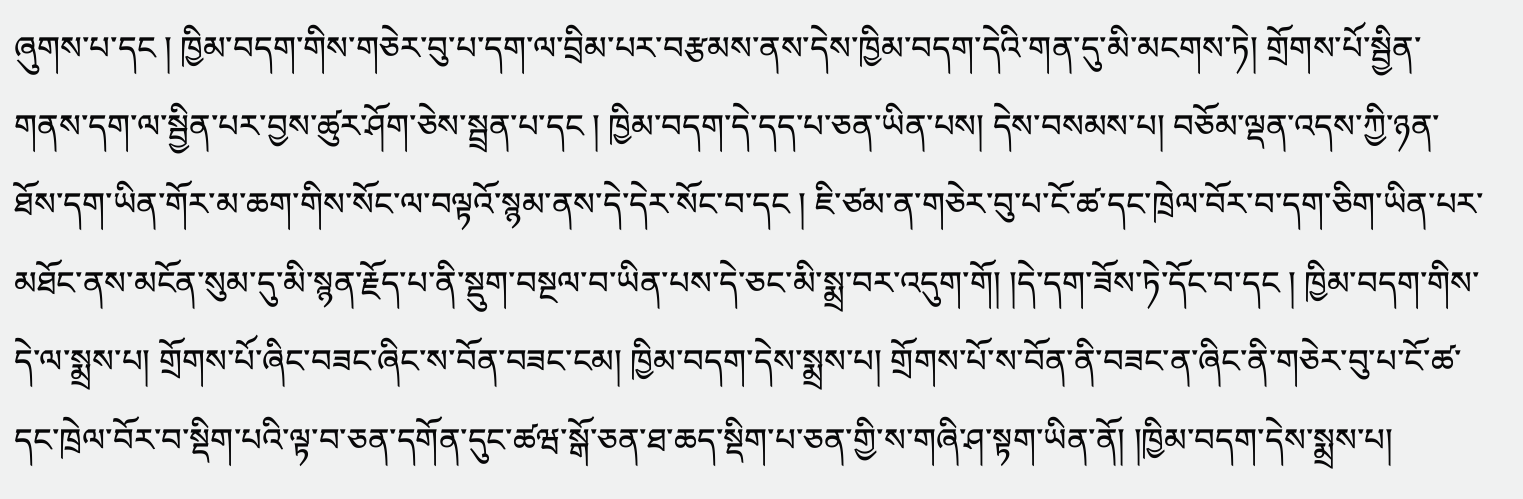ཞུགས་པ་དང ། ཁྱིམ་བདག་གིས་གཅེར་བུ་པ་དག་ལ་བྲིམ་པར་བརྩམས་ནས་དེས་ཁྱིམ་བདག་དེའི་གན་དུ་མི་མངགས་ཏེ། གྲོགས་པོ་སྦྱིན་གནས་དག་ལ་སྦྱིན་པར་བྱས་ཚུར་ཤོག་ཅེས་སྦྲན་པ་དང ། ཁྱིམ་བདག་དེ་དད་པ་ཅན་ཡིན་པས། དེས་བསམས་པ། བཅོམ་ལྡན་འདས་ཀྱི་ཉན་ཐོས་དག་ཡིན་གོར་མ་ཆག་གིས་སོང་ལ་བལྟའོ་སྙམ་ནས་དེ་དེར་སོང་བ་དང ། ཇི་ཙམ་ན་གཅེར་བུ་པ་ངོ་ཚ་དང་ཁྲེལ་བོར་བ་དག་ཅིག་ཡིན་པར་མཐོང་ནས་མངོན་སུམ་དུ་མི་སྙན་རྗོད་པ་ནི་སྡུག་བསྔལ་བ་ཡིན་པས་དེ་ཅང་མི་སྨྲ་བར་འདུག་གོ། །དེ་དག་ཟོས་ཏེ་དོང་བ་དང ། ཁྱིམ་བདག་གིས་དེ་ལ་སྨྲས་པ། གྲོགས་པོ་ཞིང་བཟང་ཞིང་ས་བོན་བཟང་ངམ། ཁྱིམ་བདག་དེས་སྨྲས་པ། གྲོགས་པོ་ས་བོན་ནི་བཟང་ན་ཞིང་ནི་གཅེར་བུ་པ་ངོ་ཚ་དང་ཁྲེལ་བོར་བ་སྡིག་པའི་ལྟ་བ་ཅན་དགོན་དུང་ཚཝ་སྒོ་ཅན་ཐ་ཆད་སྡིག་པ་ཅན་གྱི་ས་གཞི་ཤ་སྟག་ཡིན་ནོ། །ཁྱིམ་བདག་དེས་སྨྲས་པ།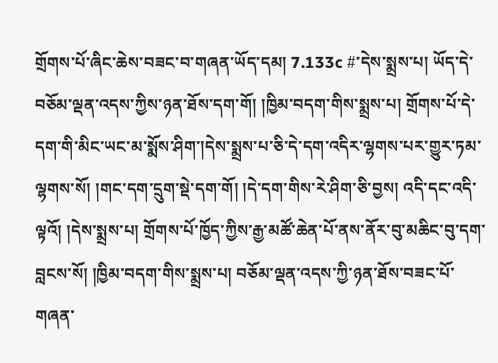གྲོགས་པོ་ཞིང་ཆེས་བཟང་བ་གཞན་ཡོད་དམ། 7.133c #་དེས་སྨྲས་པ། ཡོད་དེ་བཅོམ་ལྡན་འདས་ཀྱིས་ཉན་ཐོས་དག་གོ། །ཁྱིམ་བདག་གིས་སྨྲས་པ། གྲོགས་པོ་དེ་དག་གི་མིང་ཡང་མ་སྨོས་ཤིག་།དེས་སྨྲས་པ་ཅི་དེ་དག་འདིར་ལྷགས་པར་གྱུར་ཏམ་ལྷགས་སོ། །གང་དག་དྲུག་སྡེ་དག་གོ། །དེ་དག་གིས་རེ་ཤིག་ཅི་བྱས། འདི་དང་འདི་ལྟའོ། །དེས་སྨྲས་པ། གྲོགས་པོ་ཁྱོད་ཀྱིས་རྒྱ་མཚོ་ཆེན་པོ་ནས་ནོར་བུ་མཆིང་བུ་དག་བླངས་སོ། །ཁྱིམ་བདག་གིས་སྨྲས་པ། བཅོམ་ལྡན་འདས་ཀྱི་ཉན་ཐོས་བཟང་པོ་གཞན་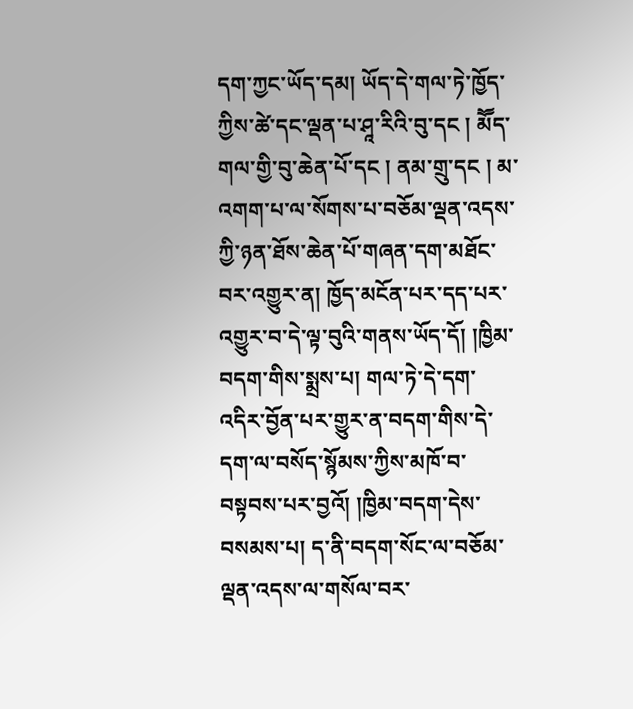དག་ཀྱང་ཡོད་དམ། ཡོད་དེ་གལ་ཏེ་ཁྱོད་ཀྱིས་ཚེ་དང་ལྡན་པ་ཤཱ་རིའི་བུ་དང ། མཽད་གལ་གྱི་བུ་ཆེན་པོ་དང ། ནམ་གྲུ་དང ། མ་འགག་པ་ལ་སོགས་པ་བཅོམ་ལྡན་འདས་ཀྱི་ཉན་ཐོས་ཆེན་པོ་གཞན་དག་མཐོང་བར་འགྱུར་ན། ཁྱོད་མངོན་པར་དད་པར་འགྱུར་བ་དེ་ལྟ་བུའི་གནས་ཡོད་དོ། །ཁྱིམ་བདག་གིས་སྨྲས་པ། གལ་ཏེ་དེ་དག་འདིར་བྱོན་པར་གྱུར་ན་བདག་གིས་དེ་དག་ལ་བསོད་སྙོམས་ཀྱིས་མཁོ་བ་བསྟབས་པར་བྱའོ། །ཁྱིམ་བདག་དེས་བསམས་པ། ད་ནི་བདག་སོང་ལ་བཅོམ་ལྡན་འདས་ལ་གསོལ་བར་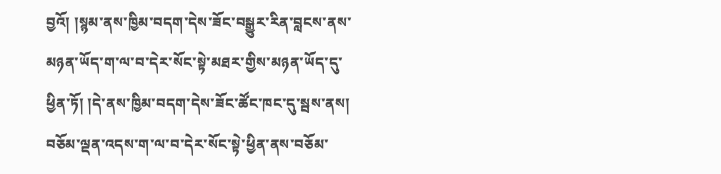བྱའོ། །སྙམ་ནས་ཁྱིམ་བདག་དེས་ཟོང་བསྒྱུར་རིན་བླངས་ནས་མཉན་ཡོད་ག་ལ་བ་དེར་སོང་སྟེ་མཐར་གྱིས་མཉན་ཡོད་དུ་ཕྱིན་ཏོ། །དེ་ནས་ཁྱིམ་བདག་དེས་ཟོང་ཚོང་ཁང་དུ་སྦས་ནས། བཅོམ་ལྡན་འདས་ག་ལ་བ་དེར་སོང་སྟེ་ཕྱིན་ནས་བཅོམ་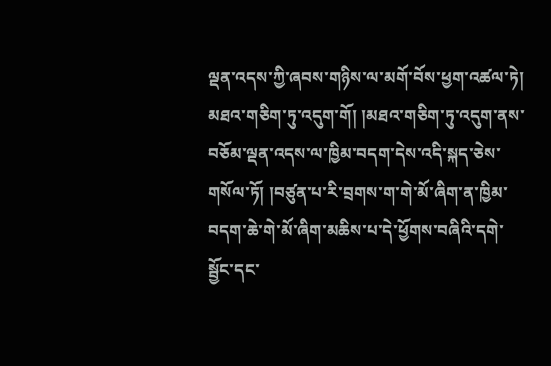ལྡན་འདས་ཀྱི་ཞབས་གཉིས་ལ་མགོ་བོས་ཕྱག་འཚལ་ཏེ། མཐའ་གཅིག་ཏུ་འདུག་གོ། །མཐའ་གཅིག་ཏུ་འདུག་ནས་བཅོམ་ལྡན་འདས་ལ་ཁྱིམ་བདག་དེས་འདི་སྐད་ཅེས་གསོལ་ཏོ། །བཙུན་པ་རི་བྲགས་ག་གེ་མོ་ཞིག་ན་ཁྱིམ་བདག་ཆེ་གེ་མོ་ཞིག་མཆིས་པ་དེ་ཕྱོགས་བཞིའི་དགེ་སྦྱོང་དང་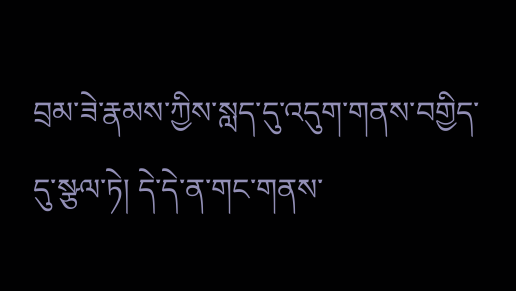བྲམ་ཟེ་རྣམས་ཀྱིས་སླད་དུ་འདུག་གནས་བགྱིད་དུ་སྩལ་ཏེ། དེ་དེ་ན་གང་གནས་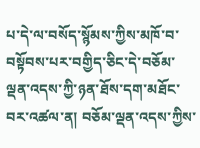པ་དེ་ལ་བསོད་སྙོམས་ཀྱིས་མཁོ་བ་བསྟོབས་པར་བགྱིད་ཅིང་དེ་བཅོམ་ལྡན་འདས་ཀྱི་ཉན་ཐོས་དག་མཐོང་བར་འཚལ་ན། བཅོམ་ལྡན་འདས་ཀྱིས་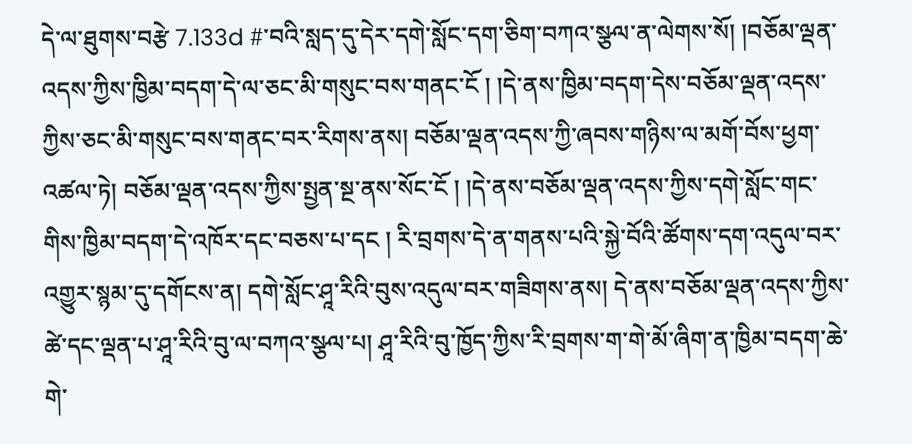དེ་ལ་ཐུགས་བརྩེ 7.133d #་བའི་སླད་དུ་དེར་དགེ་སློང་དག་ཅིག་བཀའ་སྩལ་ན་ལེགས་སོ། །བཅོམ་ལྡན་འདས་ཀྱིས་ཁྱིམ་བདག་དེ་ལ་ཅང་མི་གསུང་བས་གནང་ངོ ། །དེ་ནས་ཁྱིམ་བདག་དེས་བཅོམ་ལྡན་འདས་ཀྱིས་ཅང་མི་གསུང་བས་གནང་བར་རིགས་ནས། བཅོམ་ལྡན་འདས་ཀྱི་ཞབས་གཉིས་ལ་མགོ་བོས་ཕྱག་འཚལ་ཏེ། བཅོམ་ལྡན་འདས་ཀྱིས་སྤྱན་སྔ་ནས་སོང་ངོ ། །དེ་ནས་བཅོམ་ལྡན་འདས་ཀྱིས་དགེ་སློང་གང་གིས་ཁྱིམ་བདག་དེ་འཁོར་དང་བཅས་པ་དང ། རི་བྲགས་དེ་ན་གནས་པའི་སྐྱེ་བོའི་ཚོགས་དག་འདུལ་བར་འགྱུར་སྙམ་དུ་དགོངས་ན། དགེ་སློང་ཤཱ་རིའི་བུས་འདུལ་བར་གཟིགས་ནས། དེ་ནས་བཅོམ་ལྡན་འདས་ཀྱིས་ཚེ་དང་ལྡན་པ་ཤཱ་རིའི་བུ་ལ་བཀའ་སྩལ་པ། ཤཱ་རིའི་བུ་ཁྱོད་ཀྱིས་རི་བྲགས་ག་གེ་མོ་ཞིག་ན་ཁྱིམ་བདག་ཆེ་གེ་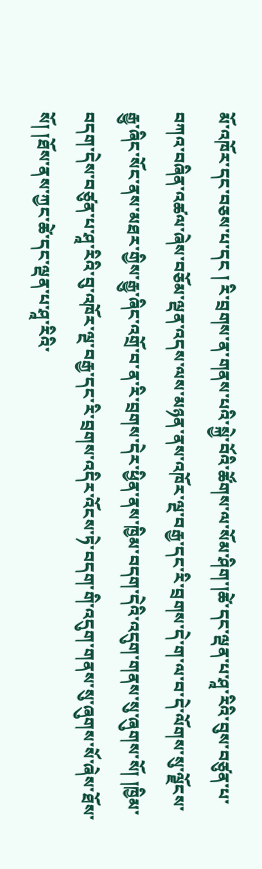མོ་འཁོར་དང་བཅས་པ་དང ། རི་བྲགས་ན་གནས་པའི་སྐྱེ་བོའི་ཚོགས་ལ་སོམ་ཤིག་།ཚེ་དང་ལྡན་པ་ཤཱ་རིའི་བུས་བཙུན་པ་བཀའ་བཞིན་འཚལ་ཞེས་བཅོམ་ལྡན་འདས་ལས་མཉན་ནས་འཁོར་ལྔ་བརྒྱ་དང་རི་བྲགས་དེ་ག་ལ་བ་དེ་ལོགས་སུ་ལྗོངས་རྒྱུ་ཞིང་སོང་ནས་མཐར་གྱིས་རྒྱུ་ཞིང་འགྲོ་བ་ན་རི་བྲགས་དེར་ཕྱིན་ནས་ཁྱིམ་བདག་དེའི་འདུག་གནས་སུ་ཞུགས་སོ། །ཁྱིམ་བདག་དེས་བཙུན་པ་ཤཱ་རིའི་བུ་འཁོར་ལྔ་བརྒྱ་དང་རི་བྲགས་འདིར་འོངས་ཏེ་བདག་གི་འདུག་གནས་སུ་ཞུགས་སོ་ཞེས་ཐོས་སོ། །ཐོས་ནས་ཀྱང་ཚེ་དང་ལྡན་པ་ཤཱ་རིའི་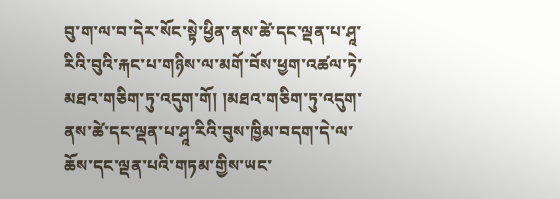བུ་ག་ལ་བ་དེར་སོང་སྟེ་ཕྱིན་ནས་ཚེ་དང་ལྡན་པ་ཤཱ་རིའི་བུའི་རྐང་པ་གཉིས་ལ་མགོ་བོས་ཕྱག་འཚལ་ཏེ་མཐའ་གཅིག་ཏུ་འདུག་གོ། །མཐའ་གཅིག་ཏུ་འདུག་ནས་ཚེ་དང་ལྡན་པ་ཤཱ་རིའི་བུས་ཁྱིམ་བདག་དེ་ལ་ཆོས་དང་ལྡན་པའི་གཏམ་གྱིས་ཡང་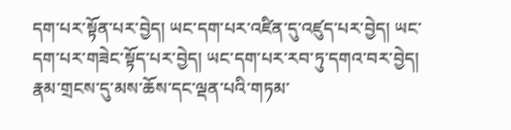དག་པར་སྟོན་པར་བྱེད། ཡང་དག་པར་འཛིན་དུ་འཛུད་པར་བྱེད། ཡང་དག་པར་གཟེང་སྟོད་པར་བྱེད། ཡང་དག་པར་རབ་ཏུ་དགའ་བར་བྱེད། རྣམ་གྲངས་དུ་མས་ཆོས་དང་ལྡན་པའི་གཏམ་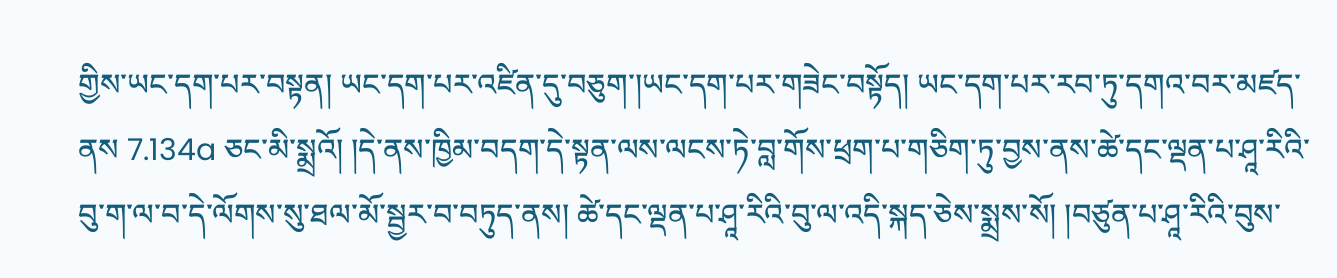གྱིས་ཡང་དག་པར་བསྟན། ཡང་དག་པར་འཛིན་དུ་བཅུག་།ཡང་དག་པར་གཟེང་བསྟོད། ཡང་དག་པར་རབ་ཏུ་དགའ་བར་མཛད་ནས 7.134a ཅང་མི་སྨྲའོ། །དེ་ནས་ཁྱིམ་བདག་དེ་སྟན་ལས་ལངས་ཏེ་བླ་གོས་ཕྲག་པ་གཅིག་ཏུ་བྱས་ནས་ཚེ་དང་ལྡན་པ་ཤཱ་རིའི་བུ་ག་ལ་བ་དེ་ལོགས་སུ་ཐལ་མོ་སྦྱར་བ་བཏུད་ནས། ཚེ་དང་ལྡན་པ་ཤཱ་རིའི་བུ་ལ་འདི་སྐད་ཅེས་སྨྲས་སོ། །བཙུན་པ་ཤཱ་རིའི་བུས་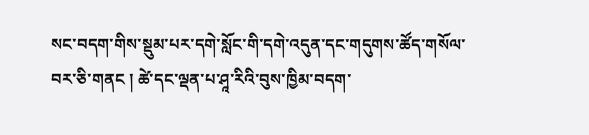སང་བདག་གིས་སྡུམ་པར་དགེ་སློང་གི་དགེ་འདུན་དང་གདུགས་ཚོད་གསོལ་བར་ཅི་གནང ། ཚེ་དང་ལྡན་པ་ཤཱ་རིའི་བུས་ཁྱིམ་བདག་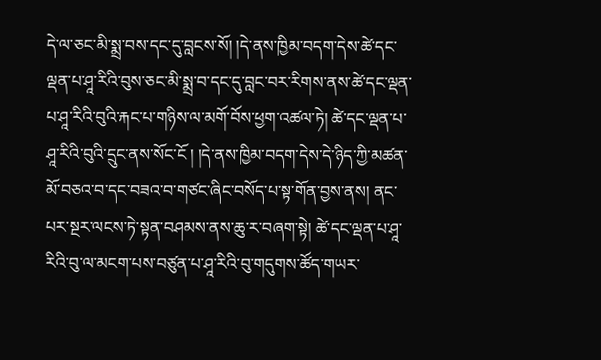དེ་ལ་ཅང་མི་སྨྲ་བས་དང་དུ་བླངས་སོ། །དེ་ནས་ཁྱིམ་བདག་དེས་ཚེ་དང་ལྡན་པ་ཤཱ་རིའི་བུས་ཅང་མི་སྨྲ་བ་དང་དུ་བླང་བར་རིགས་ནས་ཚེ་དང་ལྡན་པ་ཤཱ་རིའི་བུའི་རྐང་པ་གཉིས་ལ་མགོ་བོས་ཕྱག་འཚལ་ཏེ། ཚེ་དང་ལྡན་པ་ཤཱ་རིའི་བུའི་དྲུང་ནས་སོང་ངོ ། །དེ་ནས་ཁྱིམ་བདག་དེས་དེ་ཉིད་ཀྱི་མཚན་མོ་བཅའ་བ་དང་བཟའ་བ་གཙང་ཞིང་བསོད་པ་སྟ་གོན་བྱས་ནས། ནང་པར་སྔར་ལངས་ཏེ་སྟན་བཤམས་ནས་ཆུ་ར་བཞག་སྟེ། ཚེ་དང་ལྡན་པ་ཤཱ་རིའི་བུ་ལ་མངག་པས་བཙུན་པ་ཤཱ་རིའི་བུ་གདུགས་ཚོད་གཡར་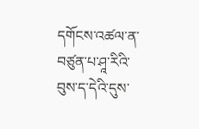དགོངས་འཚལ་ན་བཙུན་པ་ཤཱ་རིའི་བུས་ད་དེའི་དུས་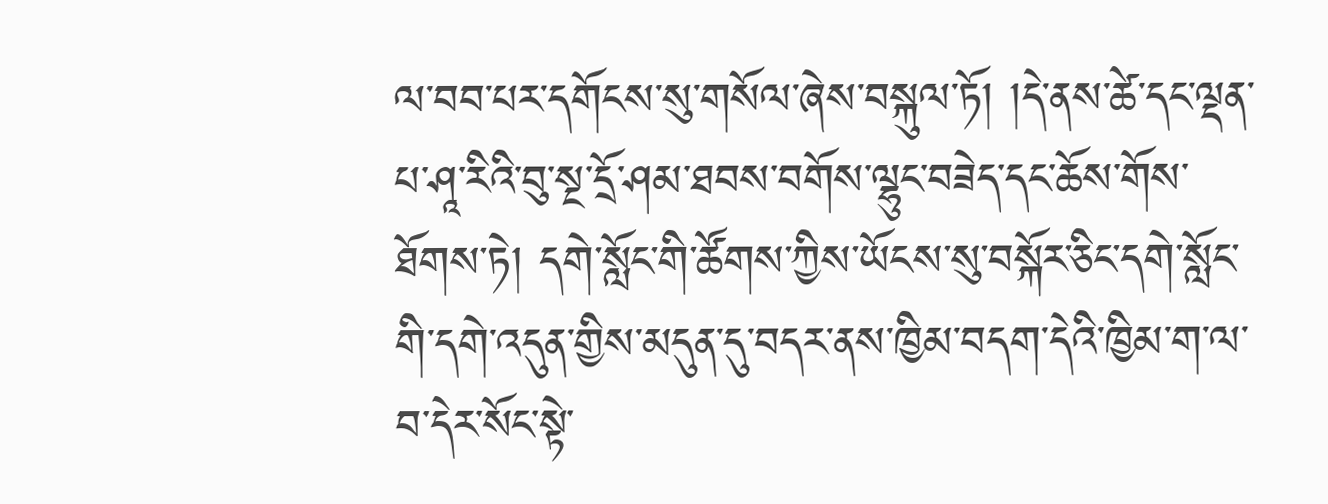ལ་བབ་པར་དགོངས་སུ་གསོལ་ཞེས་བསྐུལ་ཏོ། །དེ་ནས་ཚེ་དང་ལྡན་པ་ཤཱ་རིའི་བུ་སྔ་དྲོ་ཤམ་ཐབས་བགོས་ལྷུང་བཟེད་དང་ཆོས་གོས་ཐོགས་ཏེ། དགེ་སློང་གི་ཚོགས་ཀྱིས་ཡོངས་སུ་བསྐོར་ཅིང་དགེ་སློང་གི་དགེ་འདུན་གྱིས་མདུན་དུ་བདར་ནས་ཁྱིམ་བདག་དེའི་ཁྱིམ་ག་ལ་བ་དེར་སོང་སྟེ་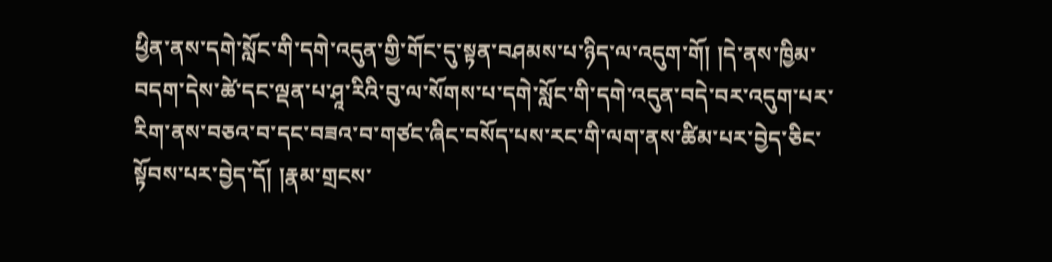ཕྱིན་ནས་དགེ་སློང་གི་དགེ་འདུན་གྱི་གོང་དུ་སྟན་བཤམས་པ་ཉིད་ལ་འདུག་གོ། །དེ་ནས་ཁྱིམ་བདག་དེས་ཚེ་དང་ལྡན་པ་ཤཱ་རིའི་བུ་ལ་སོགས་པ་དགེ་སློང་གི་དགེ་འདུན་བདེ་བར་འདུག་པར་རིག་ནས་བཅའ་བ་དང་བཟའ་བ་གཙང་ཞིང་བསོད་པས་རང་གི་ལག་ནས་ཚིམ་པར་བྱེད་ཅིང་སྟོབས་པར་བྱེད་དོ། །རྣམ་གྲངས་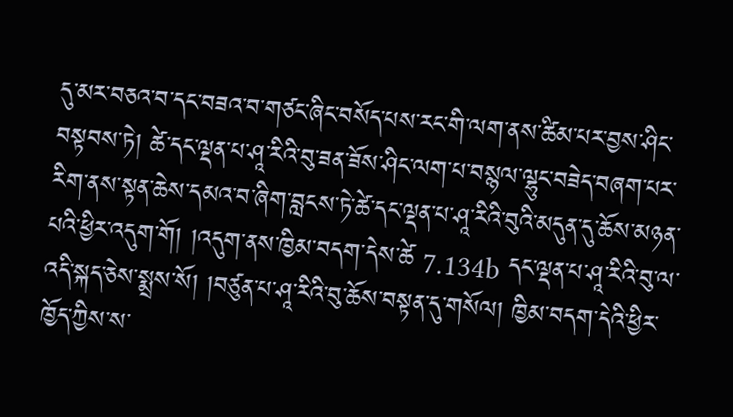དུ་མར་བཅའ་བ་དང་བཟའ་བ་གཙང་ཞིང་བསོད་པས་རང་གི་ལག་ནས་ཚིམ་པར་བྱས་ཤིང་བསྟབས་ཏེ། ཚེ་དང་ལྡན་པ་ཤཱ་རིའི་བུ་ཟན་ཟོས་ཤིང་ལག་པ་བསྙལ་ལྷུང་བཟེད་བཞག་པར་རིག་ནས་སྟན་ཆེས་དམའ་བ་ཞིག་བླངས་ཏེ་ཚེ་དང་ལྡན་པ་ཤཱ་རིའི་བུའི་མདུན་དུ་ཆོས་མཉན་པའི་ཕྱིར་འདུག་གོ། །འདུག་ནས་ཁྱིམ་བདག་དེས་ཚེ 7.134b དང་ལྡན་པ་ཤཱ་རིའི་བུ་ལ་འདི་སྐད་ཅེས་སྨྲས་སོ། །བཙུན་པ་ཤཱ་རིའི་བུ་ཆོས་བསྟན་དུ་གསོལ། ཁྱིམ་བདག་དེའི་ཕྱིར་ཁྱོད་ཀྱིས་ས་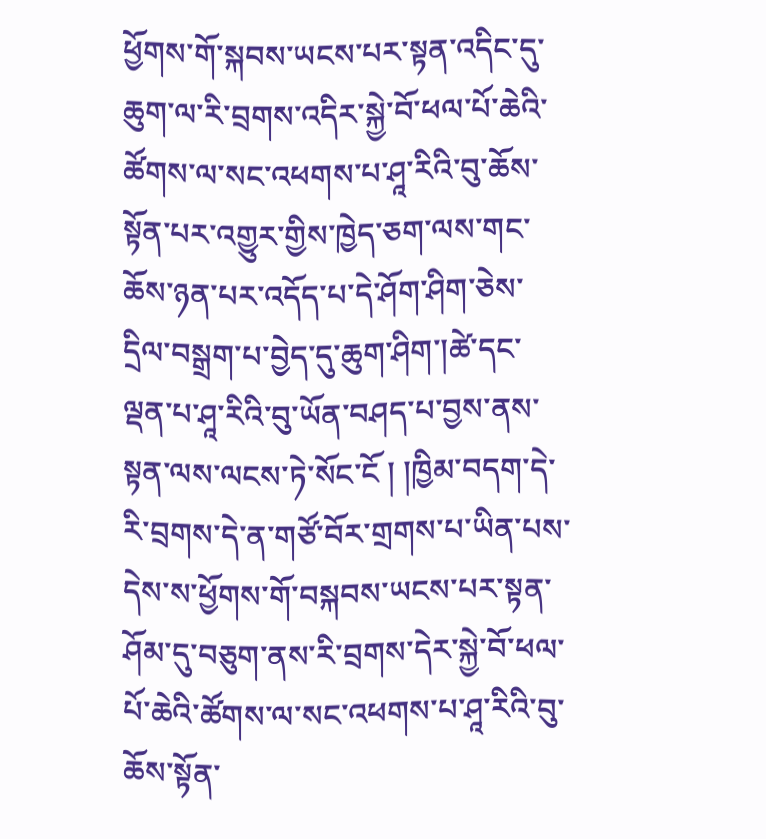ཕྱོགས་གོ་སྐབས་ཡངས་པར་སྟན་འདིང་དུ་ཆུག་ལ་རི་བྲགས་འདིར་སྐྱེ་བོ་ཕལ་པོ་ཆེའི་ཚོགས་ལ་སང་འཕགས་པ་ཤཱ་རིའི་བུ་ཆོས་སྟོན་པར་འགྱུར་གྱིས་ཁྱེད་ཅག་ལས་གང་ཆོས་ཉན་པར་འདོད་པ་དེ་ཤོག་ཤིག་ཅེས་དྲིལ་བསྒྲག་པ་བྱེད་དུ་ཆུག་ཤིག་།ཚེ་དང་ལྡན་པ་ཤཱ་རིའི་བུ་ཡོན་བཤད་པ་བྱས་ནས་སྟན་ལས་ལངས་ཏེ་སོང་ངོ ། །ཁྱིམ་བདག་དེ་རི་བྲགས་དེ་ན་གཙོ་བོར་གྲགས་པ་ཡིན་པས་དེས་ས་ཕྱོགས་གོ་བསྐབས་ཡངས་པར་སྟན་ཤོམ་དུ་བཅུག་ནས་རི་བྲགས་དེར་སྐྱེ་བོ་ཕལ་པོ་ཆེའི་ཚོགས་ལ་སང་འཕགས་པ་ཤཱ་རིའི་བུ་ཆོས་སྟོན་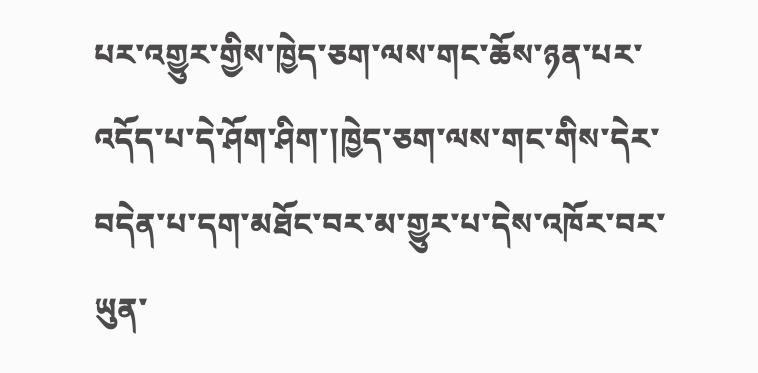པར་འགྱུར་གྱིས་ཁྱེད་ཅག་ལས་གང་ཆོས་ཉན་པར་འདོད་པ་དེ་ཤོག་ཤིག་།ཁྱེད་ཅག་ལས་གང་གིས་དེར་བདེན་པ་དག་མཐོང་བར་མ་གྱུར་པ་དེས་འཁོར་བར་ཡུན་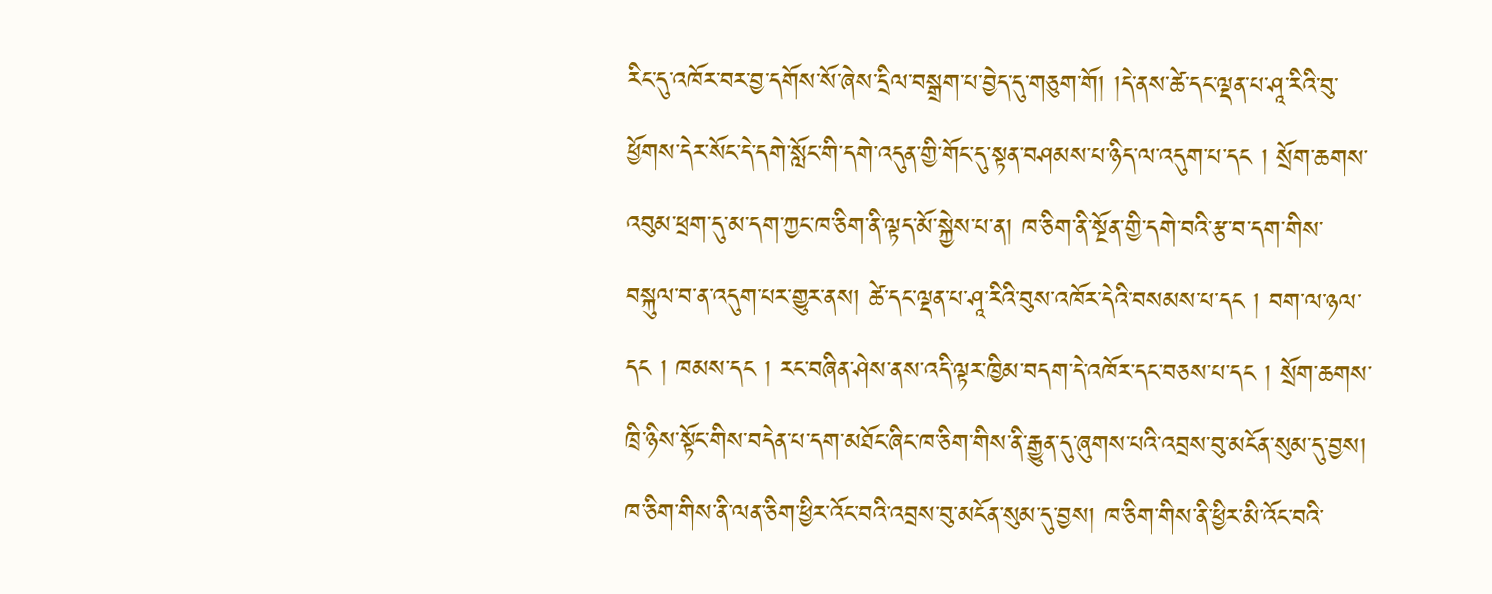རིང་དུ་འཁོར་བར་བྱ་དགོས་སོ་ཞེས་དྲིལ་བསྒྲག་པ་བྱེད་དུ་གཅུག་གོ། །དེ་ནས་ཚེ་དང་ལྡན་པ་ཤཱ་རིའི་བུ་ཕྱོགས་དེར་སོང་དེ་དགེ་སློང་གི་དགེ་འདུན་གྱི་གོང་དུ་སྟན་བཤམས་པ་ཉིད་ལ་འདུག་པ་དང ། སྲོག་ཆགས་འབུམ་ཕྲག་དུ་མ་དག་ཀྱང་ཁ་ཅིག་ནི་ལྟད་མོ་སྐྱེས་པ་ན། ཁ་ཅིག་ནི་སྔོན་གྱི་དགེ་བའི་རྩ་བ་དག་གིས་བསྐུལ་བ་ན་འདུག་པར་གྱུར་ནས། ཚེ་དང་ལྡན་པ་ཤཱ་རིའི་བུས་འཁོར་དེའི་བསམས་པ་དང ། བག་ལ་ཉལ་དང ། ཁམས་དང ། རང་བཞིན་ཤེས་ནས་འདི་ལྟར་ཁྱིམ་བདག་དེ་འཁོར་དང་བཅས་པ་དང ། སྲོག་ཆགས་ཁྲི་ཉིས་སྟོང་གིས་བདེན་པ་དག་མཐོང་ཞིང་ཁ་ཅིག་གིས་ནི་རྒྱུན་དུ་ཞུགས་པའི་འབྲས་བུ་མངོན་སུམ་དུ་བྱས། ཁ་ཅིག་གིས་ནི་ལན་ཅིག་ཕྱིར་འོང་བའི་འབྲས་བུ་མངོན་སུམ་དུ་བྱས། ཁ་ཅིག་གིས་ནི་ཕྱིར་མི་འོང་བའི་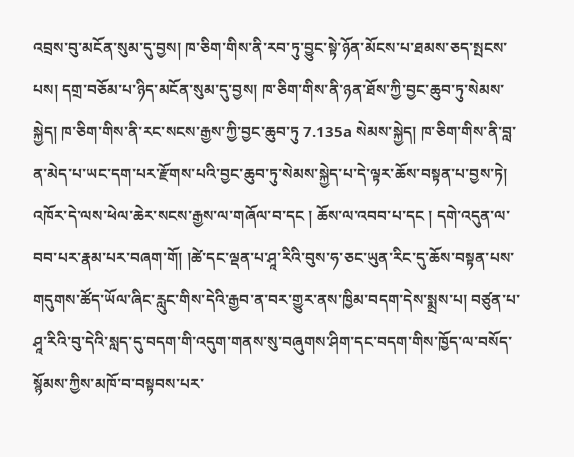འབྲས་བུ་མངོན་སུམ་དུ་བྱས། ཁ་ཅིག་གིས་ནི་རབ་ཏུ་བྱུང་སྟེ་ཉོན་མོངས་པ་ཐམས་ཅད་སྤངས་པས། དགྲ་བཅོམ་པ་ཉིད་མངོན་སུམ་དུ་བྱས། ཁ་ཅིག་གིས་ནི་ཉན་ཐོས་ཀྱི་བྱང་ཆུབ་ཏུ་སེམས་སྐྱེད། ཁ་ཅིག་གིས་ནི་རང་སངས་རྒྱས་ཀྱི་བྱང་ཆུབ་ཏུ 7.135a སེམས་སྐྱེད། ཁ་ཅིག་གིས་ནི་བླ་ན་མེད་པ་ཡང་དག་པར་རྫོགས་པའི་བྱང་ཆུབ་ཏུ་སེམས་སྐྱེད་པ་དེ་ལྟར་ཆོས་བསྟན་པ་བྱས་ཏེ། འཁོར་དེ་ལས་ཕེལ་ཆེར་སངས་རྒྱས་ལ་གཞོལ་བ་དང ། ཆོས་ལ་འབབ་པ་དང ། དགེ་འདུན་ལ་བབ་པར་རྣམ་པར་བཞག་གོ། །ཚེ་དང་ལྡན་པ་ཤཱ་རིའི་བུས་ཧ་ཅང་ཡུན་རིང་དུ་ཆོས་བསྟན་པས་གདུགས་ཚོད་ཡོལ་ཞིང་རླུང་གིས་དེའི་རྒྱབ་ན་བར་གྱུར་ནས་ཁྱིམ་བདག་དེས་སྨྲས་པ། བཙུན་པ་ཤཱ་རིའི་བུ་དེའི་སླད་དུ་བདག་གི་འདུག་གནས་སུ་བཞུགས་ཤིག་དང་བདག་གིས་ཁྱོད་ལ་བསོད་སྙོམས་ཀྱིས་མཁོ་བ་བསྟབས་པར་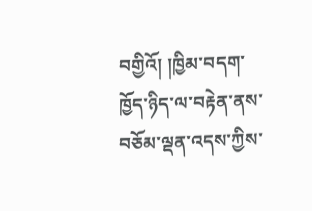བགྱིའོ། །ཁྱིམ་བདག་ཁྱོད་ཉིད་ལ་བརྟེན་ནས་བཅོམ་ལྡན་འདས་ཀྱིས་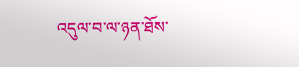འདུལ་བ་ལ་ཉན་ཐོས་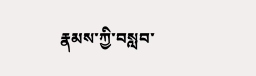རྣམས་ཀྱི་བསླབ་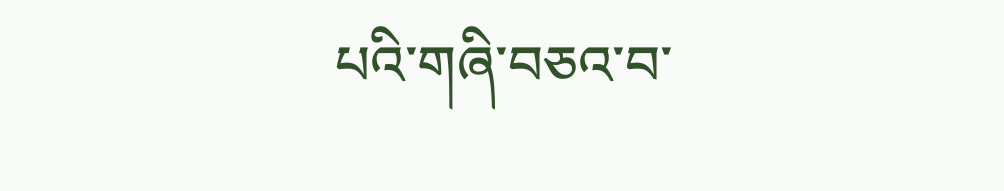པའི་གཞི་བཅའ་བ་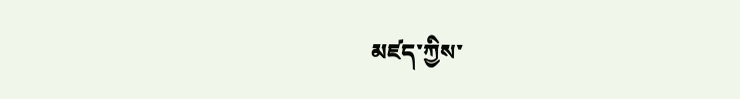མཛད་ཀྱིས་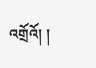འགྲོའོ། །